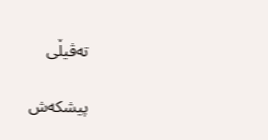ته‌ڤیڵی

پیشکه‌ش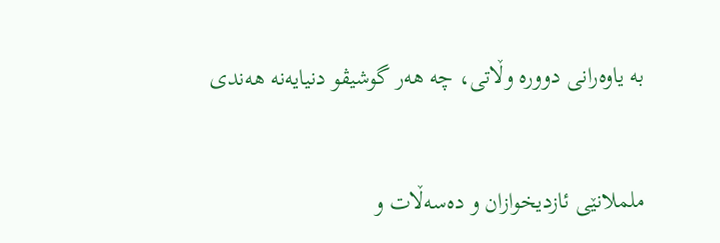به‌ یاوه‌رانی دووره‌ وڵاتی، چه‌ هه‌ر گوشیڤو دنیایه‌نه‌ هه‌ندی


ململانێی ئازدیخوازان و ده‌سه‌ڵات و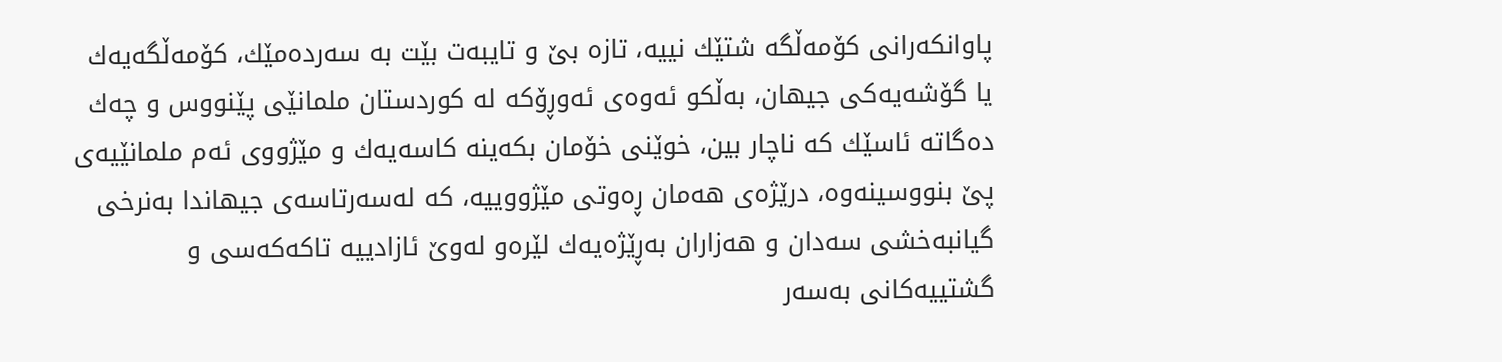پاوانکه‌رانی کۆمه‌ڵگه‌ شتێك نییه‌، تازه‌ بێ و تایبه‌ت بێت به‌ سه‌رده‌مێك، کۆمه‌ڵگه‌یه‌ك یا گۆشه‌یه‌کی جیهان، به‌ڵکو ئه‌وه‌ی ئه‌وڕۆکه‌ له‌ کوردستان ملمانێی پێنووس و چه‌ك ده‌گاته‌ ئاسێك که‌ ناچار بین، خوێنی خۆمان بکه‌ینه‌ کاسه‌یه‌ك و مێژووی ئه‌م ملمانێیه‌ی پێ بنووسینه‌وه‌، درێژه‌ی هه‌مان ڕه‌وتی مێژووییه‌، که‌ له‌سه‌رتاسه‌ی جیهاندا به‌نرخی گیانبه‌خشی سه‌دان و هه‌زاران به‌ڕێژه‌یه‌ك لێره‌و له‌وێ ئازادییه‌ تاکه‌که‌سی و گشتییه‌کانی به‌سه‌ر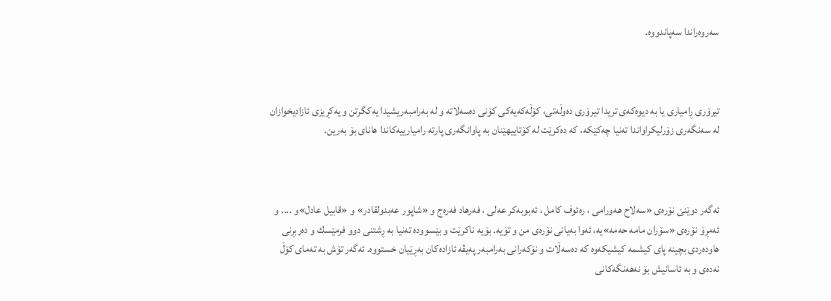سه‌روه‌راندا سه‌پاندووه‌.



تیرۆری ڕامیاری یا به‌ دیوه‌که‌ی تریدا تیرۆری ده‌وڵه‌تی، کۆڵه‌که‌یه‌کی کۆنی ده‌سه‌لاته‌ و له ‌به‌رامبه‌ریشیدا یه‌کگرتن و یه‌کڕیزی ئازادیخوازان له‌ سه‌نگه‌ری زۆرليكراواندا ته‌نیا چه‌کێکه‌، که‌ ده‌کرێت له‌ کۆتاییهێنان به‌ پاوانگه‌ری پارته‌ رامیارییه‌کاندا هانای بۆ به‌رین.



ئه‌گه‌ر دوێنێ نۆره‌ی «سه‌لاح هه‌ورامى ، ره‌ئوف كامل ، ئه‌بوبه‌کر عه‌لی ، فه‌رهاد فه‌ره‌ج و «شاپور عه‌بدولقادر» و «قابیل عادل»و .... و ئه‌مڕۆ نۆره‌ی «سۆران مامه‌ حه‌مه‌»یه‌، ئه‌وا به‌یانی نۆره‌ی من و تۆیه‌. بۆیه‌ ناکرێت و بێسووده‌ ته‌نیا به‌ ڕشتنی دوو فرمێسك و ده‌ربڕنی هاوده‌ردی بچینه‌ پای كيشمه كيشيكه‌وه که‌ ده‌سه‌ڵات و نۆکه‌رانی به‌رامبه‌ر په‌یڤه‌ ئازاده‌کان به‌ڕێیان خستووه‌. ئه‌گه‌ر تۆش به‌ ته‌مای کۆڵ نه‌ده‌ی و به‌ ئاسانیش بۆ نه‌هه‌نگه‌کانی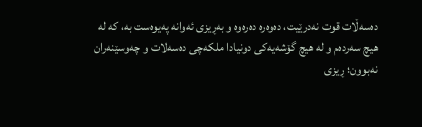ده‌سه‌ڵات قوت نه‌درێیت، ده‌وه‌ره‌ ده‌ره‌وه‌ و به‌ڕیزی ئه‌وانه‌ په‌یوه‌ست به‌، که‌ له‌ هیچ سه‌رده‌م و له‌ هیچ گۆشه‌یه‌کی دونیادا ملکه‌چی ده‌سه‌لات و چه‌وسێنه‌ران نه‌بوون؛ ڕیزی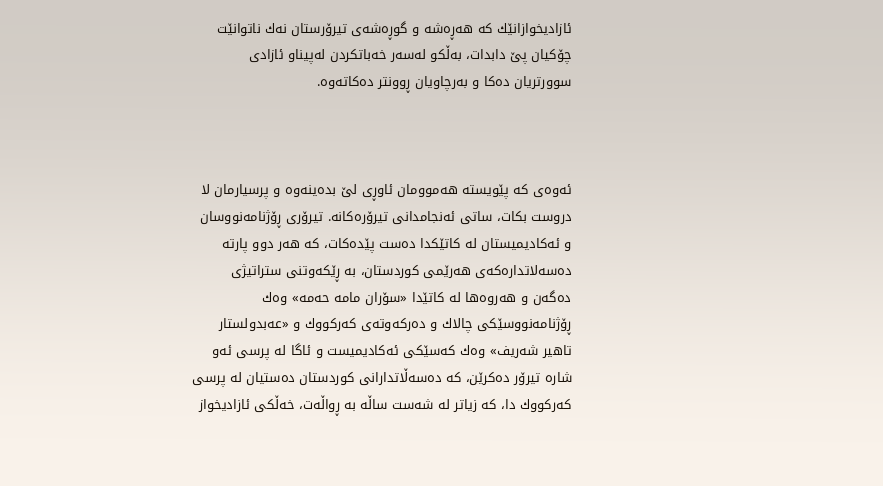ئازادیخوازانێك که‌ هه‌ڕه‌شه‌ و گوڕه‌شه‌ی تیرۆرستان نه‌ك ناتوانێت چۆکیان پێ دابدات، به‌ڵکو له‌سه‌ر خه‌باتکردن له‌پیناو ئازادی سوورتریان ده‌کا و به‌رچاویان ڕوونتر ده‌کاته‌وه‌.



ئه‌وه‌ی که‌ پێویسته‌ هه‌موومان ئاوڕی لێ بده‌ینه‌وه‌ و پرسیارمان لا دروست بکات، ساتی ئه‌نجامدانی تیرۆره‌کانه‌. تیرۆری ڕۆژنامه‌نووسان و ئه‌کادیمیستان له‌ کاتێکدا ده‌ست پێده‌کات، که‌ هه‌ر دوو پارته‌ ده‌سه‌لاتداره‌که‌ی هه‌رێمی کوردستان، به‌ ڕێکه‌وتنی ستراتیژی  ده‌گه‌ن و هه‌روه‌ها له‌ کاتێدا «سۆران مامه‌ حه‌مه‌» وه‌ك ڕۆژنامه‌نووسێکی چالاك و ده‌رکه‌وته‌ی که‌رکووك و «عه‌بدولستار تاهیر شه‌ریف» وه‌ك که‌سێکی ئه‌کادیمیست و ئاگا له‌ پرسی ئه‌و شاره‌ تیرۆر ده‌کرێن، که‌ ده‌سه‌ڵاتدارانی کوردستان ده‌ستیان له‌ پرسی که‌رکووك دا، که‌ زیاتر له‌ شه‌ست ساڵه‌ به‌ ڕواڵه‌ت، خه‌ڵکی ئازاديخواز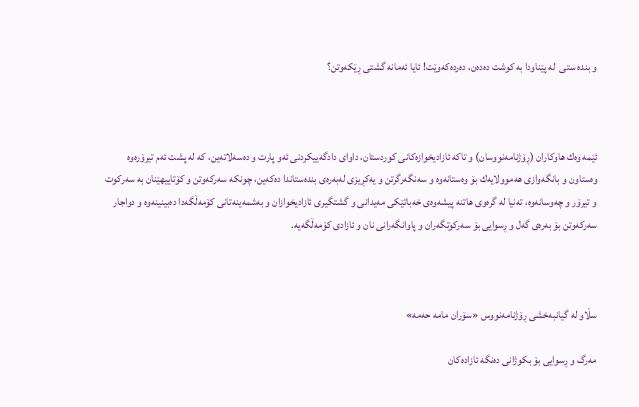و بنده ستى  له‌ پێناودا به‌ کوشت ده‌ده‌ن، ده‌رده‌که‌وێت! ئایا ئه‌مانه‌ گشتی ڕێکه‌وتن؟



ئێمه‌ وه‌ك هاوکاران (ڕۆژنامه‌نووسان) و تاکه‌ ئازادیخوازه‌کانی کوردستان، داوای دادگه‌ییکردنی ئه‌و پارت و ده‌سه‌لاته‌ین، که‌ له‌ پشت ئه‌م تیرۆره‌وه‌ وه‌ستاون و بانگه‌وازی هه‌موولایه‌ك بۆ وه‌ستانه‌وه‌ و سه‌نگه‌رگرتن و یه‌کڕیزی له‌به‌ره‌ی بنده‌ستاندا ده‌که‌ین، چونکه‌ سه‌رکه‌وتن و کۆتاییهێنان به‌ سه‌رکوت و تیرۆر و چه‌وسانه‌وه‌، ته‌نیا له‌ گره‌وی هاتنه‌ پيشه‌وه‌ى خه‌باتێکی مه‌یدانی و گشتگیری ئازاديخوازان و به‌شمه‌ينه‌تانى کۆمه‌ڵگه‌دا ده‌بینینه‌وه‌ و دواجار سه‌رکه‌وتن بۆ به‌ره‌ی گه‌ل و ڕسوایی بۆ سه‌رکوتگه‌ران و پاوانگه‌رانی نان و ئازادى کۆمه‌ڵگه‌یه‌‌.



سڵاو له‌ گیانبه‌خشی ڕۆژنامه‌نووس «سۆران مامه‌ حه‌مه»

مه‌رگ و ڕسوایی بۆ بکوژانی ده‌نگه‌ ئازاده‌کان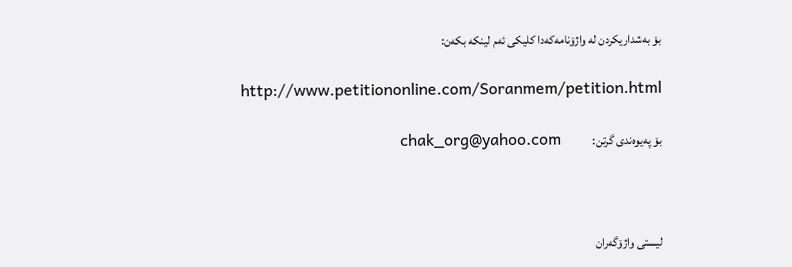بۆ به‌شداریکردن له‌ واژۆنامه‌که‌دا کلیکی ئه‌م لینکه‌‌ بکه‌ن:

http://www.petitiononline.com/Soranmem/petition.html

بۆ په‌یوه‌ندی گرتن:             chak_org@yahoo.com



لیستی واژۆگه‌ران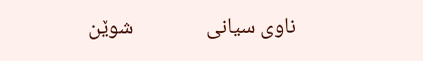ناوی سیانی               شوێن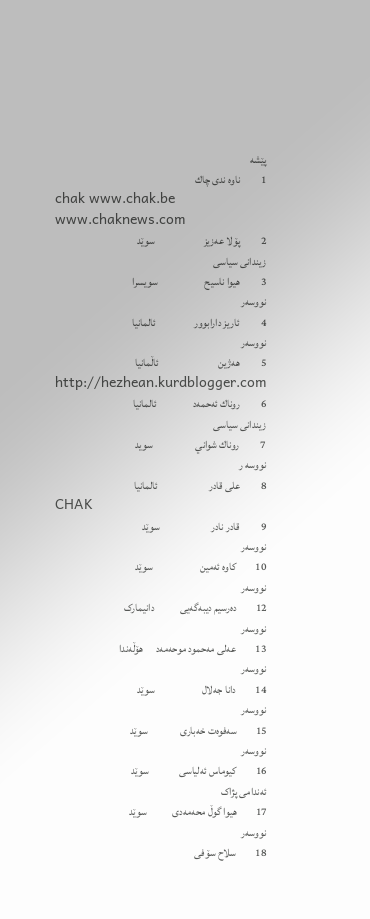پێشه‌
1          ناوه ندى چاك
chak www.chak.be        www.chaknews.com
2          پۆلا عه‌زیز                       سوێد                             زيندانى سياسى
3          هیوا ناسیح                      سویسرا                           نووسه‌ر
4          ئاريز دارابوور                  ئالمانيا                         نووسه‌ر
5          هه‌ژين                            ئاڵمانیا
http://hezhean.kurdblogger.com
6          روناك ئه‌حمه‌د                 ئالمانيا                          زيندانى سياسى
7          روناك شواني                    سويد                              نووسه ر
8          على قادر                        ئالمانيا
CHAK
9          قادر نادر                        سوێد                              نووسه‌ر
10         کاوه‌ ئه‌مین                      سوێد                              نووسه‌ر
12         ده‌رسیم دیبه‌گه‌یی            دانیمارک                        نووسه‌ر
13         عه‌لی مه‌حمود موحه‌مه‌د      هۆڵه‌ندا                          نووسه‌ر
14         دانا جه‌لال                      سوێد                              نووسه‌ر
15         سه‌فوه‌ت خه‌باری               سوێد                             نووسه‌ر
16         کیوماس ئه‌لیاسی              سوێد                              ئه‌ندامی پژاک
17         هیوا گوڵ محه‌مه‌دی            سوێد                              نووسه‌ر
18         سلاح سۆفی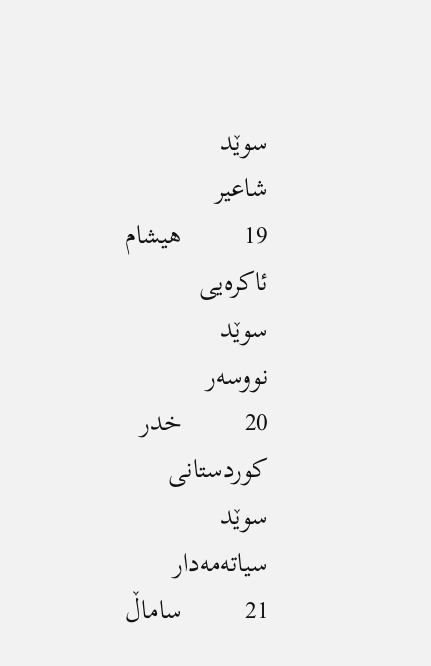سوێد                             شاعیر
19         هیشام ئاکره‌یی                 سوێد                              نووسه‌ر
20         خدر کوردستانی                سوێد                              سياته‌مه‌دار
21         ساماڵ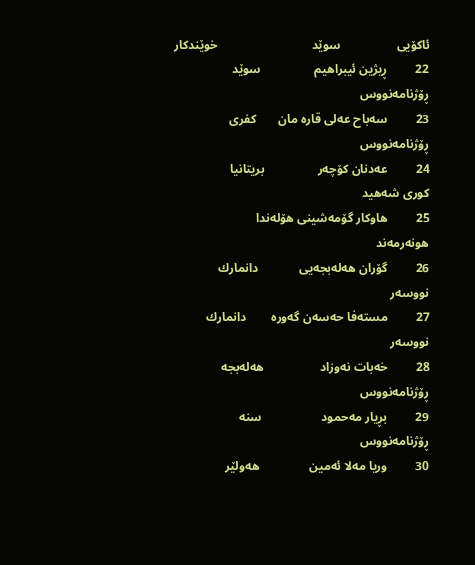ئاکۆیی                  سوێد                              خوێندکار
22         ڕیژین ئیبراهیم                 سوێد                              ڕۆژنامه‌نووس
23         سه‌باح عه‌لى قاره مان       كفرى                              ڕۆژنامه‌نووس
24         عه‌دنان كۆچه‌ر                 بريتانيا                          كورى شه‌هيد
25         هاوكار گۆمه‌شينى هۆله‌ندا                          هونه‌رمه‌ند
26         گۆران هه‌له‌بجه‌يى             دانمارك                          نووسه‌ر
27         مسته‌فا حه‌سه‌ن گه‌وره        دانمارك                          نووسه‌ر
28         خه‌بات نه‌وزاد                  هه‌له‌بجه                        ڕۆژنامه‌نووس
29         بڕیار مه‌حمود                   سنه‌                               ڕۆژنامه‌نووس
30         وریا مه‌لا ئه‌مین                هه‌ولێر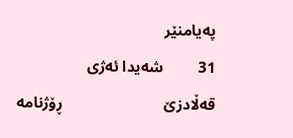په‌یامنێر
31         شه‌یدا ئه‌ژی                     قه‌ڵادزێ                          ڕۆژنامه‌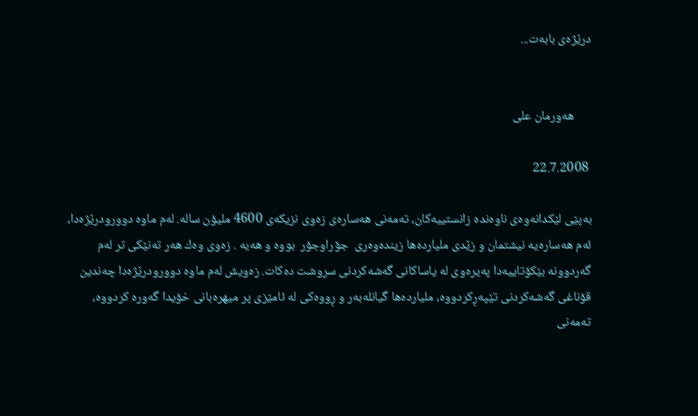درێژه‌ی بابه‌ت...


      هه‌ورمان علی

 22.7.2008

به‌پێی لێکدانه‌وه‌ی ناوه‌نده‌ زانستییه‌‌کان، ته‌مه‌نی هه‌ساره‌ی زه‌وی نزیکه‌ی 4600 ملیۆن ساله‌. له‌م ماوه‌ دوورودرێژه‌دا، ئه‌م هه‌ساره‌یه‌ نیشتمان و زێدی ملیارده‌ها زینده‌وه‌ری  جۆراوجۆر  بووه ‌و هه‌یه‌ . زه‌وی وه‌ك هه‌ر ته‌نێکی تر له‌م گه‌ردوونه‌ بێکۆتاییه‌دا په‌یره‌وی له‌ یاساکانی گه‌شه‌کردنی سروشت ده‌کات. زه‌ویش له‌م ماوه‌ دوورودرێژه‌دا چه‌ندین قۆناغی گه‌شه‌کردنی تێپه‌ڕکردووه‌، ملیارده‌ها‌ گیانله‌به‌ر و ڕووه‌کی له‌ ئامێزی پر میهره‌بانی خۆیدا گه‌وره‌ کردووه‌، ته‌مه‌نی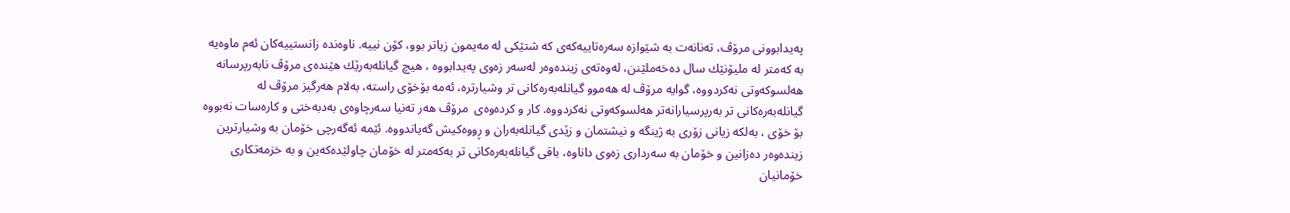په‌یدابوونی مرۆڤ، ته‌نانه‌ت به‌ شێوازه‌ سه‌ره‌تاییه‌که‌ی که‌ شتێکی له‌ مه‌یمون زیاتر بوو، کۆن نییه‌‌. ناوه‌نده‌ زانستییه‌‌کان ئه‌م ماوه‌یه‌ به‌ که‌متر له‌ ملیۆنێك سال ده‌خه‌ملێنن، له‌وه‌ته‌ی زینده‌وه‌ر له‌سه‌ر زه‌وی په‌یدابووه‌ ، هیچ گیانله‌به‌رێك هێنده‌ی مرۆڤ نابه‌رپرسانه‌ هه‌لسوکه‌وتی نه‌کردووه‌، گوایه‌ مرۆڤ له‌ هه‌موو گیانله‌به‌ره‌کانی تر وشیارتره‌، ئه‌مه‌ بۆخۆی راسته‌، به‌لام هه‌رگیز مرۆڤ له‌ گیانله‌به‌ره‌کانی تر به‌رپرسیارانه‌تر هه‌لسوکه‌وتی نه‌کردووه‌. کار و کرده‌وه‌ی  مرۆڤ هه‌ر ته‌نیا سه‌رچاوه‌ی به‌دبه‌ختی و کاره‌سات نه‌بووه‌ بۆ خۆی ، به‌لکه‌ زیانی زۆری به‌ ژینگه‌ و نیشتمان و زێدی گیانله‌به‌ران و ڕووه‌کیش گه‌یاندووه‌. ئێمه‌ ئه‌گه‌رچی خۆمان به‌ وشیارترین زینده‌وه‌ر ده‌زانین و خۆمان به‌ سه‌رداری زه‌وی داناوه‌، باقی گیانله‌به‌ره‌کانی تر به‌که‌متر له‌ خۆمان چاولێده‌که‌ین و به‌ خزمه‌تکاری خۆمانیان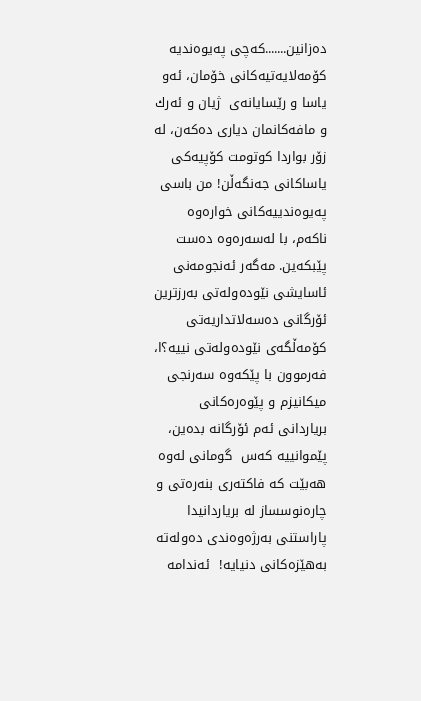ده‌زانین.......که‌چی په‌یوه‌ندیه‌ کۆمه‌لایه‌تیه‌کانی خۆمان، ئه‌و یاسا و رێسایانه‌ی  ژیان و ئه‌رك و مافه‌کانمان دیاری ده‌که‌ن، له‌ زۆر بواردا کوتومت کۆپیه‌کی یاساکانی جه‌نگه‌ڵن! من باسی په‌یوه‌ندییه‌کانی خواره‌وه‌ ناکه‌م، با له‌سه‌ره‌وه‌ ده‌ست پێبکه‌ین. مه‌گه‌ر ئه‌نجومه‌نی ئاسایشی نێوده‌وله‌تی به‌رزترین  ئۆرگانی ده‌سه‌لاتداریه‌تی  کۆمه‌ڵگه‌ی نێوده‌وله‌تی نییه‌‌؟ا، فه‌رموون با پێکه‌وه‌ سه‌رنجی میکانیزم و پێوه‌ره‌کانی بریاردانی ئه‌م ئۆرگانه‌ بده‌ین، پێموانییه‌‌ که‌س ‌ گومانی له‌وه‌ هه‌بێت که‌ فاکته‌ری بنه‌ره‌تی و چاره‌نوسساز له‌ بریاردانیدا پاراستنی به‌رژه‌وه‌ندی ده‌وله‌ته‌ به‌هێزه‌کانی دنیایه‌!  ئه‌ندامه‌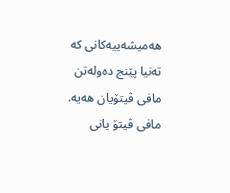هه‌میشه‌ییه‌کانی که‌ ته‌نیا پێنج ده‌وله‌تن مافی ڤیتۆیان هه‌یه‌. مافی ڤیتۆ یانی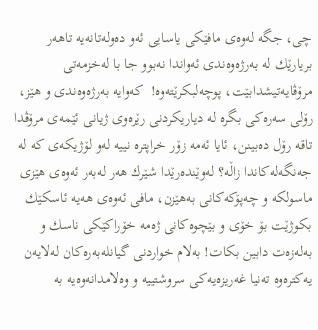چی، جگه‌ له‌وه‌ی مافێکی یاسایی ئه‌و ده‌وله‌تانه‌یه‌ تاهه‌ر بریارێك له‌ به‌رژه‌وه‌ندی ئه‌واندا نه‌بوو جا با له‌خزمه‌تی مرۆڤایه‌تیشدابێت، پوچه‌لبکرێته‌وه‌!  که‌وایه‌ به‌رژه‌وه‌ندی و هێز، رۆلی سه‌ره‌کی بگره‌ له‌ دیاریکردنی رێره‌وی ژیانی ئێمه‌ی مرۆڤدا تاقه‌ رۆل ده‌بینن، ئایا ئه‌مه‌ زۆر خراپتره‌ نییه‌‌ له‌و لۆژیکه‌ی که ‌له‌ جه‌نگه‌له‌کاندا زاڵه‌؟ له‌وێنده‌رێدا‌ شێرك هه‌ر له‌به‌ر ئه‌وه‌ی هێزی ماسولکه ‌و چه‌پۆکه‌کانی به‌هێزن، مافی ئه‌وه‌ی هه‌یه‌ ئاسکێك بکوژێت بۆ خۆی و بێچوه‌كانی ژه‌مه‌ خۆراکێکی ناسك و به‌له‌زه‌ت دابین بکات! به‌لام خواردنی گیانله‌به‌ره‌کان له‌لایه‌ن یه‌کتره‌وه‌ ته‌نیا غه‌ریزه‌یه‌کی سروشتییه‌ و وه‌لامدانه‌وه‌یه‌ به‌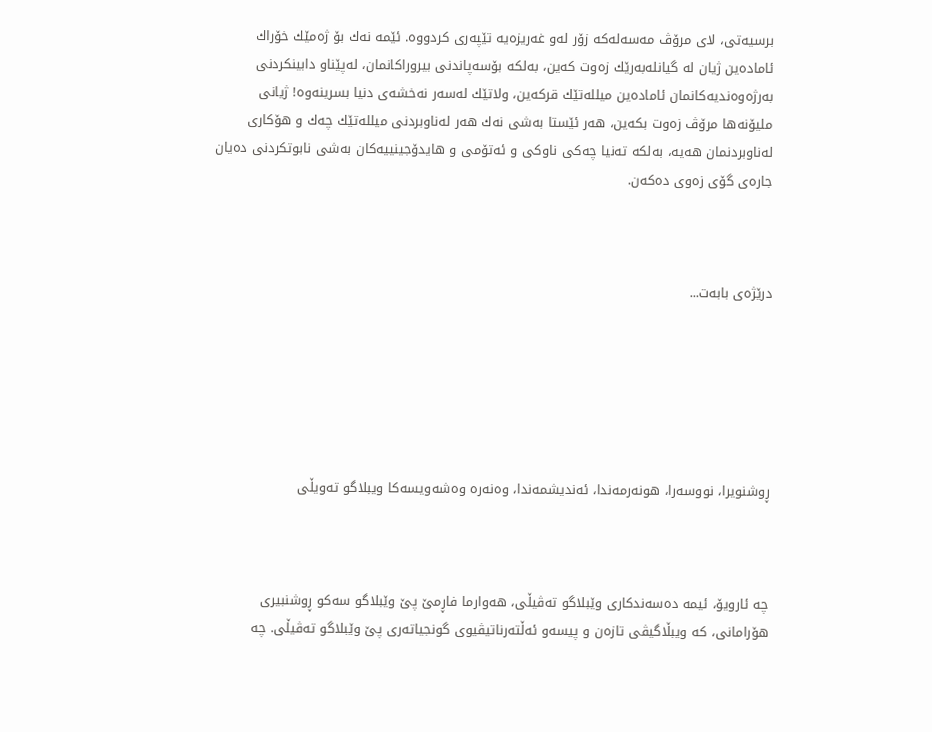برسیه‌تی، لای مرۆڤ مه‌سه‌له‌که‌ زۆر له‌و غه‌ریزه‌یه‌ تێپه‌ری کردووه‌. ئێمه‌ نه‌ك بۆ ژه‌مێك خۆراك  ئاماده‌ین ژیان له‌ گیانله‌به‌رێك زه‌وت که‌ین، به‌لکه‌ بۆسه‌پاندنی بیروراکانمان، له‌پێناو دابینکردنی به‌رژه‌وه‌ندیه‌کانمان ئاماده‌ین میلله‌تێك قرکه‌ین، ولاتێك له‌سه‌ر نه‌خشه‌ی دنیا بسرینه‌وه‌! ژیانی ملیۆنه‌ها مرۆڤ زه‌وت بکه‌ین، هه‌ر ئێستا به‌شی نه‌ك هه‌ر له‌ناوبردنی میلله‌تێك چه‌ك و هۆکاری له‌ناوبردنمان هه‌یه‌، به‌لکه‌ ته‌نیا چه‌کی ناوکی و ئه‌تۆمی و هایدۆجینییه‌‌کان‌ به‌شی نابوتکردنی ده‌یان جاره‌ی گۆی زه‌وی ده‌که‌ن.



درێژه‌ی بابه‌ت...






ڕوشنویرا، نووسه‌را، هونه‌رمه‌ندا، ئه‌ندیشمه‌ندا، وه‌نه‌ره‌ وه‌شه‌ویسه‌کا ویبلاگو ته‌ویڵی



چه‌ ئارویۆ، ئیمه‌ ده‌سه‌ندکاری وێبلاگو ته‌ڤیڵی، هه‌وارما فاڕمێ پێ وێبلاگو سه‌کو ڕوشنبیری هۆرامانی، که‌ ویبڵاگیڤی تازه‌ن و پیسه‌و ئه‌ڵته‌رناتیڤیوی گونجیاته‌ری پێ وێبلاگو ته‌ڤیڵی. چه‌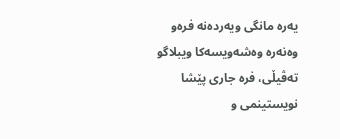یه‌ره‌ مانگی ویه‌رده‌نه‌ فره‌و وه‌نه‌ره‌ وه‌شه‌ویسه‌کا ویبلاگو ته‌ڤیڵی، فره‌ جاری پێشا نویستینمی و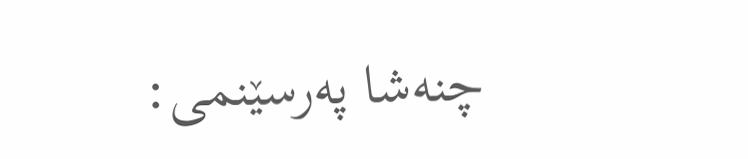چنه‌شا په‌رسێنمی: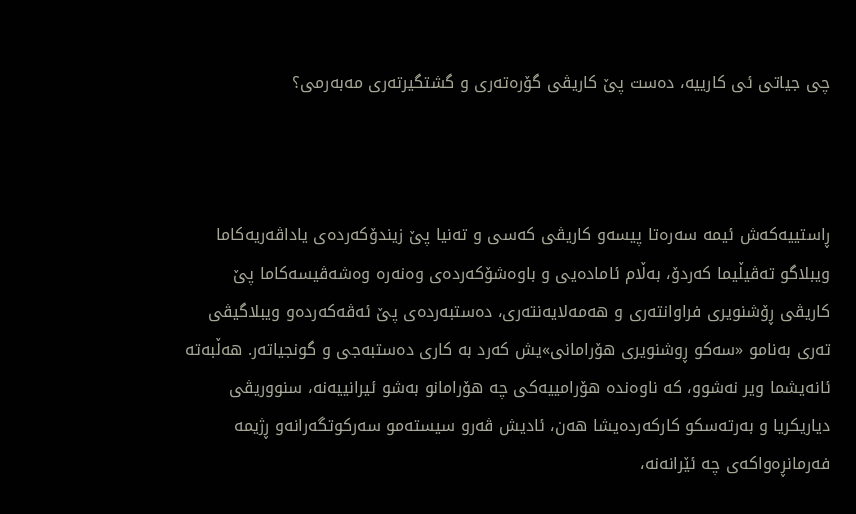چی جیاتی ئی کارییه‌، ده‌ست پێ کاریڤی گۆره‌ته‌ری و گشتگیرته‌ری مه‌به‌رمی؟



ڕاستییه‌که‌ش ئیمه‌ سه‌ره‌تا پیسه‌و کاریڤی که‌سی و ته‌نیا پێ زیندۆکه‌رده‌ی یاداڤه‌ریه‌کاما ویبلاگو ته‌ڤیڵیما که‌ردۆ، به‌ڵام ئاماده‌یی و باوه‌شۆکه‌رده‌ی وه‌نه‌ره‌ وه‌شه‌ڤیسه‌کاما پێ کاریڤی ڕۆشنویری فراوانته‌ری و هه‌مه‌لایه‌نته‌ری، ده‌ستبه‌رده‌ی پێ ئه‌ڤه‌که‌رده‌و ویبلاگیڤی ته‌ری به‌نامو «سه‌کو ڕوشنویری هۆرامانی»یش که‌رد به‌ کاری ده‌ستبه‌جی و گونجیاته‌ر. هه‌ڵبه‌ته‌ ئانه‌یشما ویر نه‌شوو، که‌ ناوه‌نده‌ هۆرامییه‌کی چه‌ هۆرامانو به‌شو ئیرانییه‌نه‌، سنووریڤی دیاریکریا و به‌رته‌سکو کارکه‌رده‌یشا هه‌ن، ئادیش ڤه‌رو سیسته‌مو سه‌رکوتگه‌رانه‌و ڕژیمه‌ فه‌رمانڕه‌واکه‌ی چه‌ ئێرانه‌نه‌،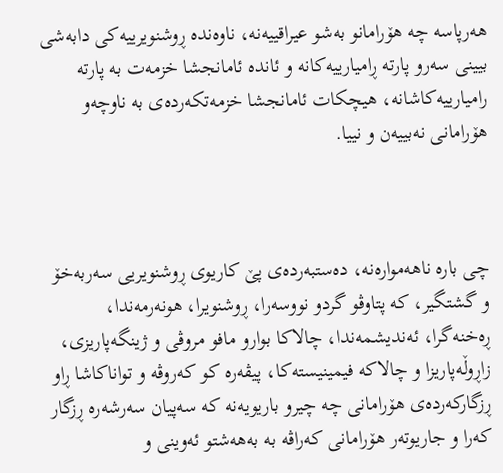هه‌رپاسه‌ چه‌ هۆرامانو به‌شو عیراقییه‌نه‌، ناوه‌نده‌ ڕوشنویرییه‌کی دابه‌شی بیینی سه‌رو پارته‌ ڕامیارییه‌کانه‌ و ئانده‌ ئامانجشا خزمه‌ت به‌ پارته‌ رامیارییه‌کاشانه‌، هیچکات ئامانجشا خزمه‌تکه‌رده‌ی به‌ ناوچه‌و هۆرامانی نه‌بییه‌ن و نییا.



چی باره‌ ناهه‌مواره‌نه‌، ده‌ستبه‌رده‌ی پێ کاریوی ڕوشنویریی سه‌ربه‌خۆ و گشتگیر، که‌ پتاوڤو گردو نووسه‌را، ڕوشنویرا، هونه‌رمه‌ندا، ڕه‌خنه‌گرا، ئه‌ندیشمه‌ندا، چالاکا بوارو مافو مروڤی و ژینگه‌پاریزی، زاڕوڵه‌پاریزا و چالاکه‌ فیمینیسته‌کا، پیڤه‌ره‌ کو که‌روڤه‌ و تواناکاشا ڕاو ڕزگارکه‌رده‌ی هۆرامانی چه‌ چیرو باریویه‌نه‌ که‌ سه‌پیان سه‌رشه‌ره‌ ڕزگار که‌را و جاریوته‌ر هۆرامانی که‌راڤه‌ به‌ به‌هه‌شتو ئه‌وینی و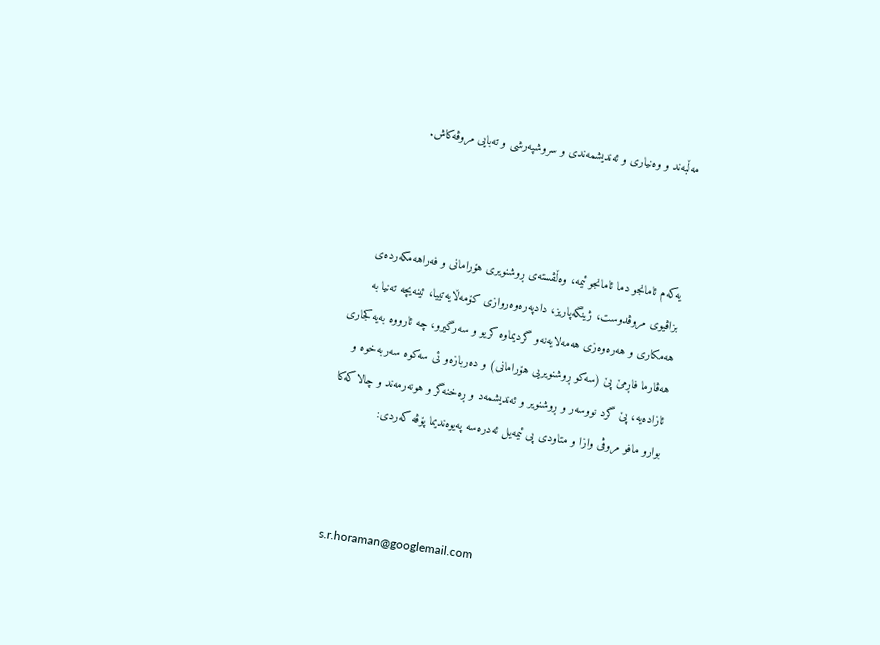مه‌ڵبه‌ند و وه‌نیاری و ئه‌ندیشمه‌ندی و سروشپه‌رشی و ته‌بایی مروڤه‌کاش.



یه‌که‌م ئامانجو دما ئامانجو ئیمه‌، وه‌ڵڤسته‌ی ڕوشنویری هۆرامانی و فه‌راهه‌مکه‌رده‌ی بزاڤیوی مروڤدوست، ژینگه‌پاریز، دادپه‌ره‌وه‌روازی کۆمه‌ڵایه‌تییا، ئینه‌یچه‌ ته‌نیا به‌ هه‌مکاری و هه‌ره‌وه‌زی هه‌مه‌لایه‌نه‌و گردیماوه‌ کریو و سه‌رگیرو، چه‌ ئارووه‌ به‌یه‌کجاری هه‌ڤارما فاڕمێ پێ (سه‌کو ڕوشنویریی هۆرامانی) و ده‌ربازه‌و ئی سه‌کوه‌ سه‌ربه‌خوه‌ و ئازاده‌یه‌‌، پێ گرد نووسه‌ر و ڕوشنویر و ئه‌ندیشمه‌د و ڕه‌خنه‌گر و هونه‌رمه‌ند و چالاکه‌کا بوارو مافو مروڤی وازا و متاودی پی ئیمه‌یل ئه‌دره‌سه‌ په‌یوه‌ندیما پۆڤه‌ که‌ردی:



 s.r.horaman@googlemail.com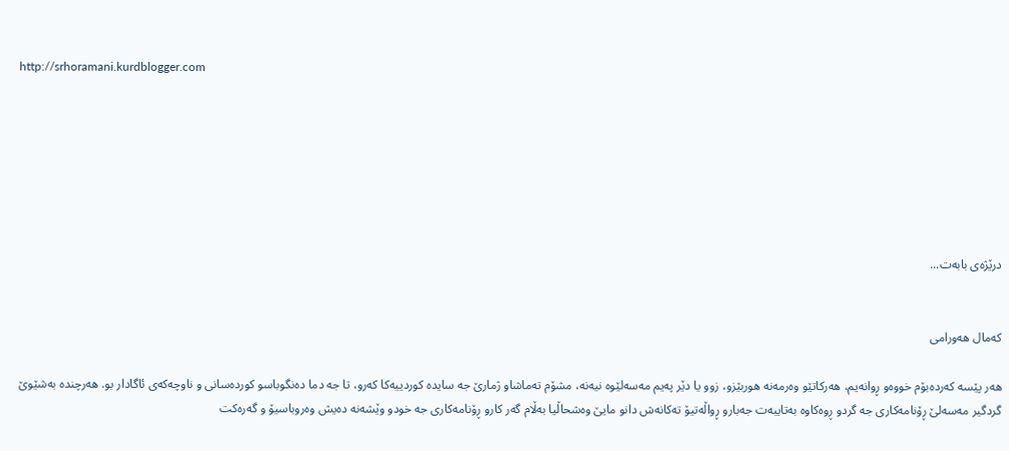http://srhoramani.kurdblogger.com







درێژه‌ی بابه‌ت...


که‌مال هه‌ورامی

هه‌ر پێسه ‌که‌رده‌بۆم خووه‌و ڕوانه‌یم، هه‌رکاتێو وه‌رمه‌نه ‌هوربێزو، زوو یا دێر په‌یم مه‌سه‌لێوه ‌نیه‌نه‌، مشۆم ته‌ماشاو ژمارێ جه ‌سایده‌ کوردییه‌کا که‌رو، تا جه ‌دما ده‌نگوباسو کورده‌سانی و ناوچه‌که‌ی ئاگادار بو. هه‌رچنده‌ به‌شێوێ گردگیر مه‌سه‌لێ ڕۆنامه‌کاری جه‌ گردو ڕوه‌کاوه‌ به‌تایبه‌ت جه‌بارو ڕواڵه‌تیۆ ته‌کانه‌ش دانو مایێ وه‌شحاڵیا به‌ڵام گه‌ر کارو ڕۆنامه‌کاری جه‌ خودو وێشه‌نه‌ ده‌یش وه‌روباسیۆ و گه‌ره‌کت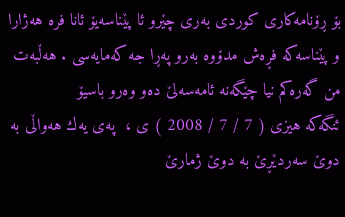بۆ ڕۆنامه‌کاری کوردی به‌ری چێرو ئا پێناسه‌یۆ ئانا فره‌ هه‌ژارا و پێناسه‌که ‌فڕه‌ش مدۆوه ‌به‌رو په‌ڕا جه ‌که‌مایه‌سی . هه‌ڵبه‌ت من گه‌ره‌کم نیا چێگه‌نه ‌ئامه‌سه‌لێ ده‌و وه‌رو باسیۆ ئنگه‌که ‌هیزی ( 7 / 7 / 2008 ) ی ،  په‌ی یه‌ك هه‌واڵی به‌ دوێ سه‌ردێڕێ به‌ دوێ ژمارێ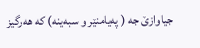جیاوازێ جه ‌( په‌یامنێر و سبه‌ینه‌) که ‌هه‌رگیز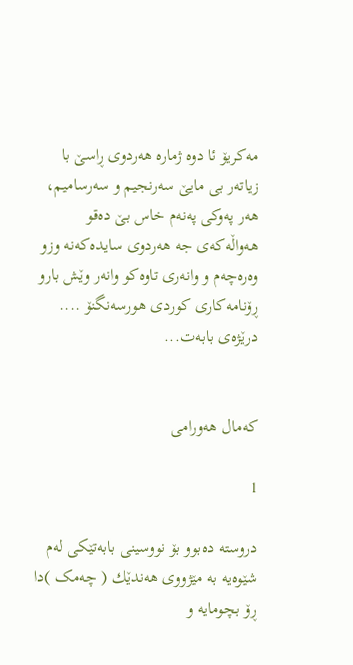مه‌کریۆ ئا دوه ‌ژماره‌ هه‌ردوی ڕاسێ با  زیاته‌ر بی مایێ سه‌رنجیم و سه‌رسامیم، هه‌ر په‌وکی په‌نه‌م خاس بێ ده‌قو هه‌واڵه‌که‌ی جه‌ هه‌ردوی سایده‌که‌نه‌ وزو وه‌ره‌چه‌م و وانه‌ری تاوه‌کو وانه‌ر وێش بارو ڕۆنامه‌کاری کوردی هورسه‌نگنۆ ....
درێژه‌ی بابه‌ت...


که‌مال هه‌ورامی

1

دروسته ‌ده‌بوو بۆ نووسینی بابه‌تێکی له‌م شێوه‌یه ‌به ‌مێژووی هه‌ندێك ( چه‌مک )دا ڕۆ بچومایه‌ و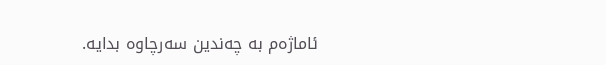ئاماژه‌م به‌ چه‌ندین سه‌رچاوه ‌بدایه‌.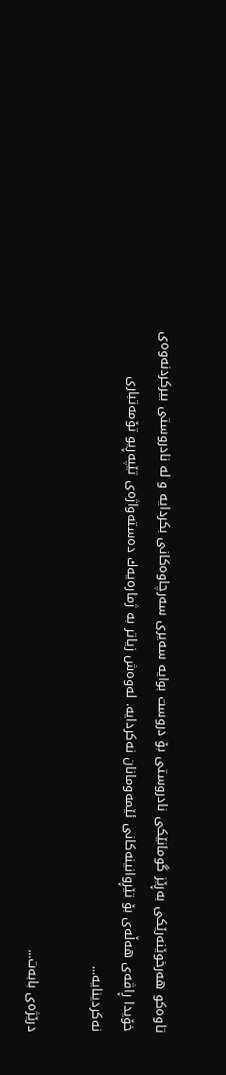تاوه‌کو هه‌رخوێنه‌رێکی به‌ڕێز گومانێکی نادروستی بۆ دروست بوایه ‌سه‌یری سه‌رچاوه‌کانی بکردایه‌ و له‌ نادروستی بیرکردنه‌وه‌ی خۆیدا ڕاڤه‌ی هه‌ڵه‌ی بۆ تێڕوانینه‌کانی ئێمه‌ومانان نه‌کردایه‌. له‌وه‌ش زیاتر به ‌ژماره‌یه‌ك ده‌سته‌واژه‌ی تێپه‌ڕیو تۆمه‌تباری نه‌کردینایه‌...

درێژه‌ی بابه‌ت...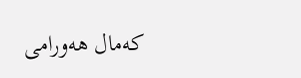که‌مال هه‌ورامی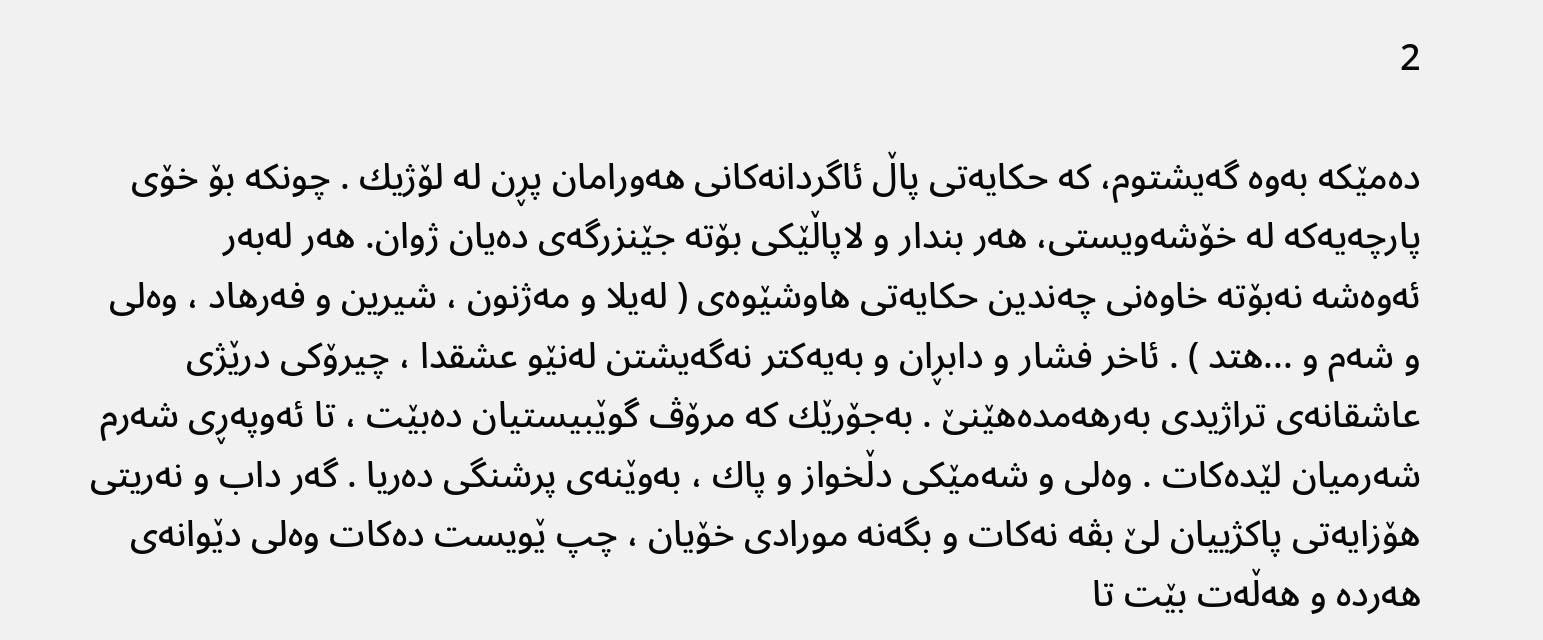2

ده‌مێکه‌ به‌وه ‌گه‌یشتوم، که‌ حکایه‌تی پاڵ ئاگردانه‌کانی هه‌ورامان پڕن له ‌لۆژیك . چونکه ‌بۆ خۆی پارچه‌یه‌که ‌له‌ خۆشه‌ویستی، هه‌ر بندار و لاپاڵێکی بۆته ‌جێنزرگه‌ی ده‌یان ژوان. هه‌ر له‌به‌ر ئه‌وه‌شه ‌نه‌بۆته ‌خاوه‌نی چه‌ندین حکایه‌تی هاوشێوه‌ی ( له‌یلا و مه‌ژنون ، شیرین و فه‌رهاد ، وه‌لی و شه‌م و ...هتد ) . ئاخر فشار و دابڕان و به‌یه‌کتر نه‌گه‌یشتن له‌نێو عشقدا ، چیرۆکی درێژی عاشقانه‌ی تراژیدی به‌رهه‌مده‌هێنێ . به‌جۆرێك که مرۆڤ گوێبیستیان ده‌بێت ، تا ئه‌وپه‌ڕی شه‌رم شه‌رمیان لێده‌کات . وه‌لی و شه‌مێکی دڵخواز و پاك ، به‌وێنه‌ی پرشنگی ده‌ریا . گه‌ر داب و نه‌ریتی هۆزایه‌تی پاکژییان لێ بڤه ‌نه‌کات و بگه‌نه ‌مورادی خۆیان ، چپ ێویست ده‌کات وه‌لی دێوانه‌ی هه‌رده‌ و هه‌ڵه‌ت بێت تا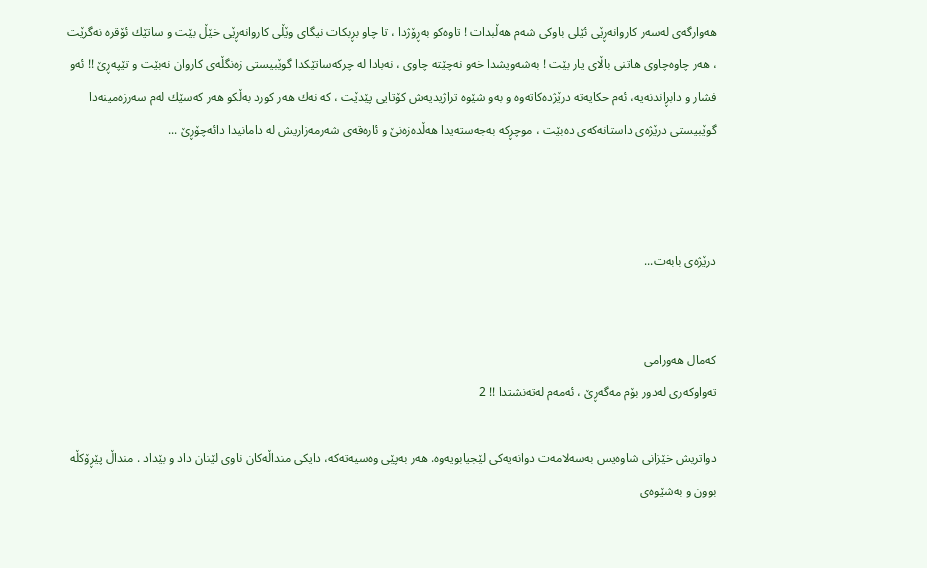هه‌وارگه‌ی له‌سه‌ر کاروانه‌ڕێی ئێلی باوکی شه‌م هه‌ڵبدات ! تاوه‌کو به‌ڕۆژدا ، تا چاو بڕبکات نیگای وێڵی کاروانه‌ڕێی خێڵ بێت و ساتێك ئۆقره‌ نه‌گرێت ، هه‌ر چاوه‌چاوی هاتنی باڵای یار بێت ! به‌شه‌ویشدا خه‌و نه‌چێته ‌چاوی ، نه‌بادا له ‌چرکه‌ساتێکدا گوێبیستی زه‌نگڵه‌ی کاروان نه‌بێت و تێپه‌ڕێ !! ئه‌و فشار و دابڕاندنه‌یه‌، ئه‌م حکایه‌ته‌ درێژده‌کاته‌وه‌ و به‌و شێوه‌ تراژیدیه‌ش کۆتایی پێدێت ، که ‌نه‌ك هه‌ر کورد به‌ڵکو هه‌ر که‌سێك له‌م سه‌رزه‌مینه‌دا گوێبیستی درێژه‌ی داستانه‌که‌ی ده‌بێت ، موچڕکه‌ به‌جه‌سته‌یدا هه‌ڵده‌زه‌نێ و ئاره‌قه‌ی شه‌رمه‌زاریش له دامانیدا دائه‌چۆڕێ ...



درێژه‌ی بابه‌ت...


که‌مال هه‌ورامی
ته‌واوکه‌ری له‌دور بۆم مه‌گه‌ڕێ ، ئه‌مه‌م له‌ته‌نشتدا !! 2

دواتریش خێزانی شاوه‌یس به‌سه‌لامه‌ت دوانه‌یه‌کی لێجیابویه‌وه‌. هه‌ر به‌پێی وه‌سیه‌ته‌که‌، دایکی منداڵه‌کان ناوی لێنان داد و بێداد . منداڵ پێڕۆکڵه‌ بوون و به‌شێوه‌ی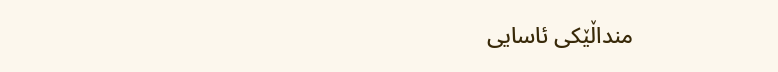منداڵێکی ئاسایی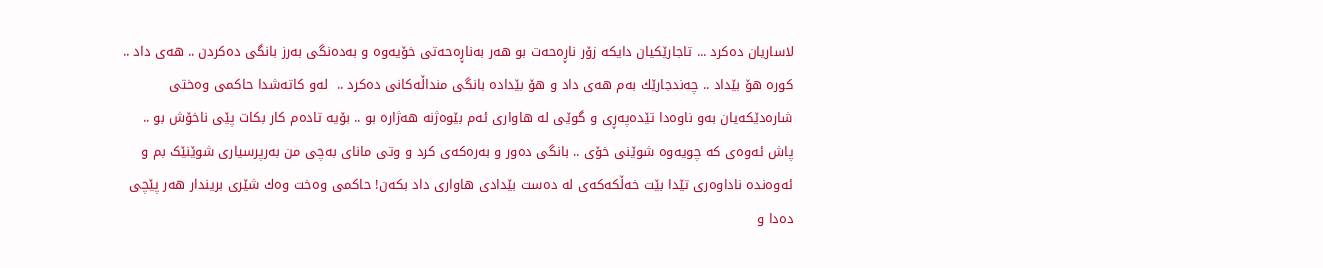لاساریان ده‌کرد ... تاجارێکیان دایکه ‌زۆر ناڕه‌حه‌ت بو هه‌ر به‌ناڕه‌حه‌تی خۆیه‌وه‌ و به‌ده‌نگی به‌رز بانگی ده‌کردن .. هه‌ی داد .. کوره ‌هۆ بێداد .. چه‌ندجارێك به‌م هه‌ی داد و هۆ بێداده ‌بانگی منداڵه‌کانی ده‌کرد ..  له‌و کاته‌شدا حاکمی وه‌ختی شاره‌دێکه‌یان به‌و ناوه‌دا تێده‌په‌ڕی و گوێی له‌ هاواری ئه‌م بێوه‌ژنه ‌هه‌ژاره ‌بو .. بۆیه ‌تاده‌م کار بکات پێی ناخۆش بو .. پاش ئه‌وه‌ی که‌ چویه‌وه ‌شوێنی خۆی .. بانگی ده‌ور و به‌ره‌که‌ی کرد و وتی مانای به‌چی من به‌رپرسیاری شوێنێک بم و ئه‌وه‌نده ‌ناداوه‌ری تێدا بێت خه‌ڵکه‌که‌ی له ‌ده‌ست بێدادی هاواری داد بکه‌ن! حاکمی وه‌خت وه‌ك شێری بریندار هه‌ر پێچی ده‌دا و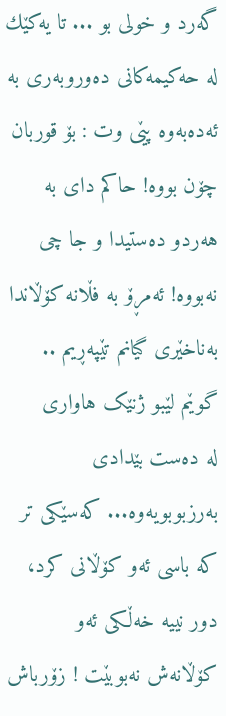گه‌رد و خولی بو ... تا یه‌کێك له ‌حه‌کیمه‌کانی ده‌وروبه‌ری به‌ ئه‌ده‌به‌وه ‌پێی وت : بۆ قوربان چۆن بووه‌‌! حاکم دای به‌ هه‌ردو ده‌ستیدا و جا چی نه‌بووه‌‌! ئه‌مڕۆ به‌ فڵانه‌ کۆڵاندا به‌ناخێری گیانم تێپه‌ڕیم .. گوێم لێبو ژنێک هاواری له ‌ده‌ست بێدادی به‌رزبوبویه‌وه‌... که‌سێکی تر که ‌باسی ئه‌و کۆڵانی کرد، دور نییه‌ خه‌ڵکی ئه‌و کۆڵانه‌ش نه‌بوبێت ! زۆرباش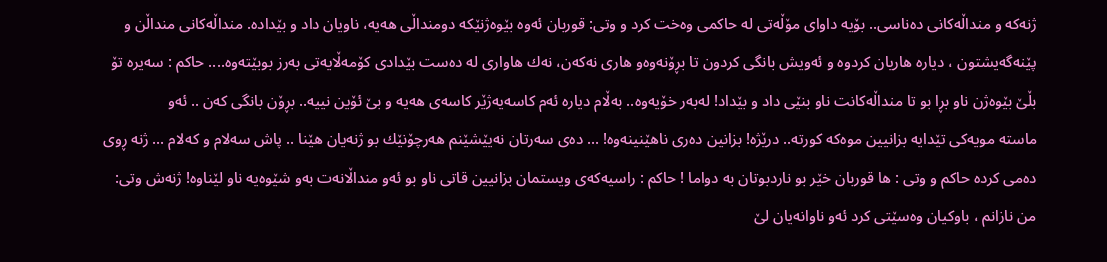ژنه‌که ‌و منداڵه‌کانی ده‌ناسی.. بۆیه ‌داوای مۆڵه‌تی له‌ حاکمی وه‌خت کرد و وتی: قوربان ئه‌وه ‌بێوه‌ژنێکه ‌دومنداڵی هه‌یه‌، ناویان داد و بێداده‌. منداڵه‌کانی منداڵن و پێنه‌گه‌یشتون ، دیاره‌ هاریان کردوه‌ و ئه‌ویش بانگی کردون تا بڕۆنه‌وه‌و هاری نه‌که‌ن، نه‌ك هاواری له‌ ده‌ست بێدادی کۆمه‌ڵایه‌تی به‌رز بوبێته‌وه‌.... حاکم : سه‌یره ‌تۆ بڵێ بێوه‌ژن ناو بڕا بو تا منداڵه‌کانت ناو بنێی داد و بێداد! له‌به‌ر خۆیه‌وه‌.. به‌ڵام دیاره ‌ئه‌م کاسه‌یه‌ژێر کاسه‌ی هه‌یه ‌و بێ ئۆین نییه‌.. بڕۆن بانگی که‌ن .. ئه‌و ماسته ‌مویه‌کی تێدایه‌ بزانیین موه‌که ‌کورته‌.. درێژه‌! بزانین ده‌ری ناهێنینه‌وه‌! ... ده‌ی سه‌رتان نه‌یێشێنم هه‌رچۆنێك بو ژنه‌یان هێنا .. پاش سه‌لام و که‌لام ... ژنه ‌ڕوی ده‌می کرده‌ حاکم و وتی : ها قوربان خێر بو ناردبوتان به‌ دواما ! حاکم : راسیه‌که‌ی ویستمان بزانیین قاتی ناو بو ئه‌و منداڵانه‌ت به‌و شێوه‌یه ‌ناو لێناوه‌! ژنه‌ش وتی: من نازانم ، باوکیان وه‌سێتی کرد ئه‌و ناوانه‌یان لێ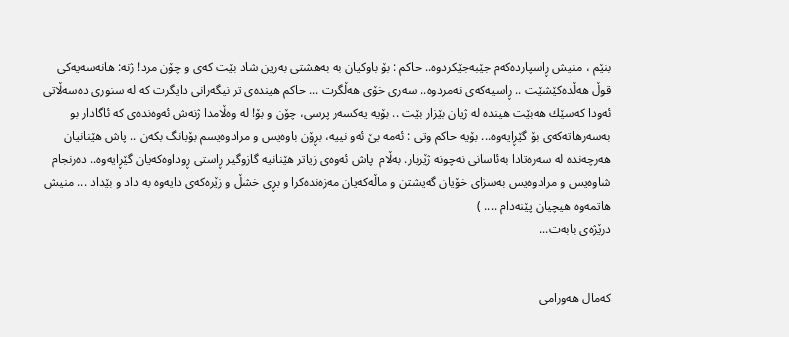بنێم ، منیش ڕاسپارده‌که‌م جێبه‌جێکردوه‌.. حاکم : بۆ باوکیان به‌ به‌هشتی به‌رین شاد بێت که‌ی و چۆن مرد! ژنه‌: هانه‌سه‌یه‌کی قوڵ هه‌ڵده‌کێشێت .. ڕاسیه‌که‌ی نه‌مردوه‌.. سه‌ری خۆی هه‌ڵگرت ... حاکم هینده‌ی تر نیگه‌رانی دایگرت که ‌له‌ سنوری ده‌سه‌ڵاتی ئه‌ودا که‌سێك هه‌بێت هینده ‌له ‌ژیان بێزار بێت .. بۆیه ‌یه‌کسه‌ر پرسی، چۆن و بۆ! له‌ وه‌ڵامدا ژنه‌ش ئه‌وه‌نده‌ی که ‌ئاگادار بو به‌سه‌رهاته‌که‌ی بۆ گێڕایه‌وه‌... بۆیه‌ حاکم وتی : ئه‌مه ‌بێ ئه‌و نییه‌، بڕۆن باوه‌یس و مرادوه‌یسم بۆبانگ بکه‌ن .. پاش هێنانیان هه‌رچه‌نده ‌له ‌سه‌ره‌تادا به‌ئاسانی نه‌چونه ‌ژێربار. به‌ڵام  پاش ئه‌وه‌ی زیاتر هێنانیه ‌گازوگیر ڕاستی ڕوداوه‌که‌یان گێڕایه‌وه‌.. ده‌رنجام شاوه‌یس و مرادوه‌یس به‌سزای خۆیان گه‌یشتن و ماڵه‌که‌یان مه‌زه‌نده‌کرا و بڕی خشڵ و زێره‌که‌ی دایه‌وه ‌به ‌داد و بێداد ... منیش هاتمه‌وه ‌هیچیان پێنه‌دام .... )
درێژه‌ی بابه‌ت...


که‌مال هه‌ورامی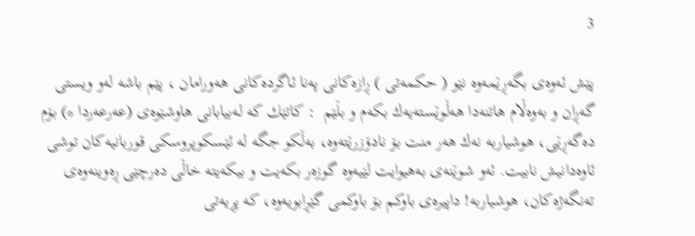3

پێش ئه‌وه‌ی بگه‌ڕێمه‌وه ‌نێو ( حکمه‌تی ) ڕازه‌کانی په‌نا ئاگرده‌کانی هه‌ورامان ، پێم باشه ‌له‌و ویستی گه‌ڕان و به‌وه‌ڵام هاتنه‌دا هه‌ڵوێسته‌یه‌ك بکه‌م و بڵێم  : کاتێك که‌ له‌بیابانی هاوشێوه‌ی (عه‌رعه‌ردا *) بۆم ده‌گه‌ڕێی، هوشیاربه ‌نه‌ك هه‌ر منت بۆ نادۆزرێته‌وه‌، به‌ڵکو جگه‌ له ‌ئێسکوپروسکی قوربانیه‌کان توشی ئاوه‌دانیش نابیت. ئه‌و شوێنه‌ی به‌هیوایت لێیه‌وه ‌گوزه‌ر بکه‌یت و بیکه‌یته‌ خاڵی ده‌رچێی ڕه‌وینه‌وه‌ی ته‌نگه‌ژه‌کان، هوشیاربه‌! داپیره‌ی باوکم بۆ باوکمی گێڕابویه‌وه‌، که‌ پڕیه‌تی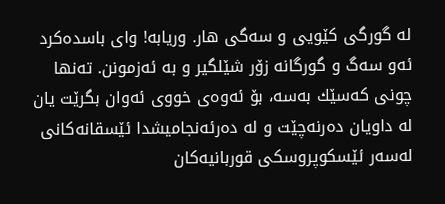له ‌گورگی کێویی و سه‌گی هار. وریابه‌! وای باسده‌کرد ئه‌و سه‌گ و گورگانه‌ زۆر شێلگیر و به‌ ئه‌زمونن. ته‌نها چونی که‌سێك به‌سه‌، بۆ ئه‌وه‌ی خووی ئه‌وان بگرێت یان له ‌داویان ده‌رنه‌چێت و له‌ ده‌رئه‌نجامیشدا ئێسقانه‌کانی له‌سه‌ر ئێسکوپروسکی قوربانیه‌کان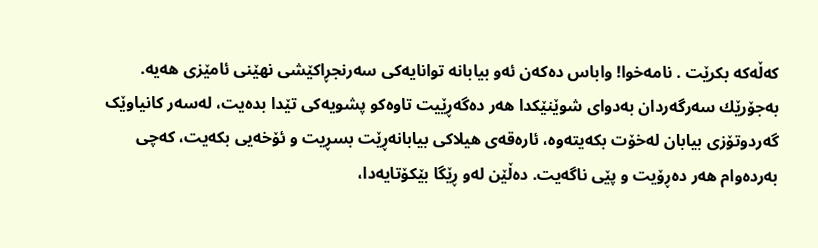که‌ڵه‌که ‌بکرێت . نامه‌خوا! واباس ده‌که‌ن ئه‌و بیابانه ‌توانایه‌کی سه‌رنجڕاکێشی نهێنی ئامێزی هه‌یه‌. به‌جۆرێك سه‌رگه‌ردان به‌دوای شوێنێکدا هه‌ر ده‌گه‌ڕێیت تاوه‌کو پشویه‌کی تێدا بده‌یت، له‌سه‌ر کانیاوێک گه‌ردوتۆزی بیابان له‌خۆت بکه‌یته‌وه‌، ئاره‌قه‌ی هیلاکی بیابانه‌ڕێت بسڕیت و ئۆخه‌یی بکه‌یت، که‌چی به‌رده‌وام هه‌ر ده‌ڕۆیت و پێی ناگه‌یت. ده‌ڵێن له‌و ڕێگا بێکۆتایه‌دا،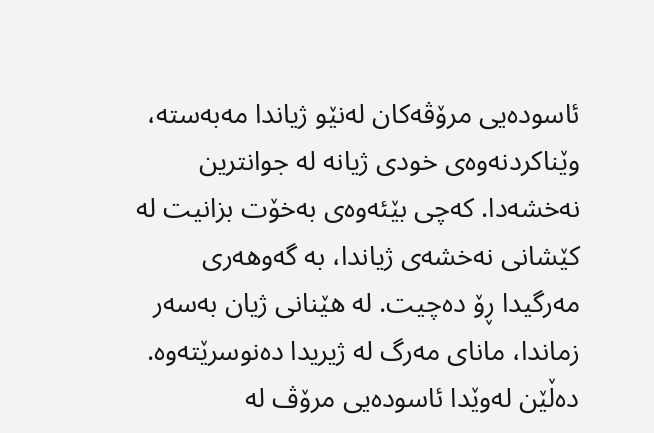ئاسوده‌یی مرۆڤه‌کان له‌نێو ژیاندا مه‌به‌سته‌، وێناکردنه‌وه‌ی خودی ژیانه ‌له‌ جوانترین نه‌خشه‌دا. که‌چی بێئه‌وه‌ی به‌خۆت بزانیت له‌ کێشانی نه‌خشه‌ی ژیاندا، به ‌گه‌وهه‌ری مه‌رگیدا ڕۆ ده‌چیت. له‌ هێنانی ژیان به‌سه‌ر زماندا، مانای مه‌رگ له ‌ژیریدا ده‌نوسرێته‌وه‌. ده‌ڵێن له‌وێدا ئاسوده‌یی مرۆڤ له‌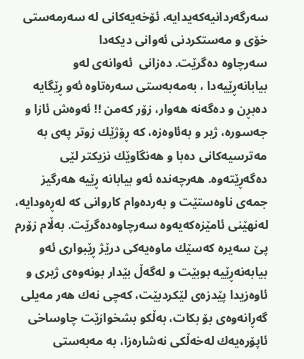سه‌رگه‌ردانیه‌که‌یدایه‌، ئۆخه‌یه‌کانی له‌ سه‌رمه‌ستی خۆی‌ و مه‌ستکردنی ئه‌وانی دیکه‌دا سه‌رچاوه ‌ده‌گرێت. ده‌زانی  ئه‌وانه‌ی له‌و بیابانه‌ڕێیه‌دا ، به‌مه‌به‌ستی سه‌ره‌تاوه ‌ئه‌و ڕێگایه‌ ده‌بڕن و ده‌گه‌نه ‌هه‌وار، زۆر که‌من !! ئه‌وه‌ش ئازا و جه‌سوره‌، ژیر و به‌ئاوه‌زه‌، که ‌ڕۆژێك زوتر په‌ی به‌ مه‌ترسیه‌کانی ده‌با و هه‌نگاوێك نزیکتر لێی ده‌گه‌ڕێته‌وه‌. هه‌رچه‌نده ‌ئه‌و بیابانه ‌ڕێیه ‌هه‌رگیز جمه‌ی ناوه‌ستێت و به‌رده‌وام کاروانی که‌ ‌له‌ڕه‌ودایه‌، له‌نهێنی ئامێزه‌که‌یه‌وه ‌سه‌رچاوه‌ده‌گرێت. به‌ڵام زۆرم پێ سه‌یره که‌سێك ماوه‌یه‌کی درێژ ڕێبواری ئه‌و بیابه‌نه‌‌ڕێیه‌ بوبێت و له‌گه‌ڵ بێدار بونه‌وه‌ی ژیری و ئاوه‌زیدا پێدزه‌ی لێکردبێت، که‌چی نه‌ك هه‌ر مه‌یلی گه‌ڕانه‌وه‌ی بۆ بکات، به‌ڵکو بشخوازێت چاوساخی ئاپۆره‌یه‌ك له‌خه‌ڵکی نه‌شاره‌زا، به ‌مه‌به‌ستی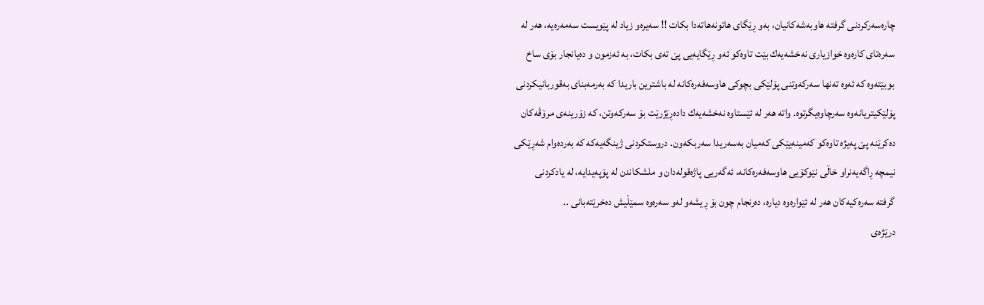چاره‌سه‌رکردنی گرفته‌ هاوبه‌شه‌کانیان، به‌و ڕێگای هاتونه‌هاته‌دا بکات !! سه‌یره‌و زیاد له‌ پێویست سه‌مه‌ره‌یه‌، هه‌ر له‌ سه‌ره‌تای کاره‌وه‌ خوازیاری نه‌خشه‌یه‌ك بێت تاوه‌کو ئه‌و ڕێگایه‌یی پێ ته‌ی بکات، به ‌ئه‌زمون و ده‌یانجار بۆی ساخ بوبێته‌وه ‌که ‌ئه‌وه‌ ته‌نها سه‌رکه‌وتنی پۆلێکی بچوکی هاوسه‌فه‌ره‌کانه ‌له ‌باشترین باریدا که‌ به‌رمه‌بنای به‌قوربانیکردنی پۆلێکیتریانه‌وه ‌سه‌رچاوه‌یگرتوه‌. واته ‌هه‌ر له ‌ئێستاوه ‌نه‌خشه‌یه‌ك داده‌ڕێژرێت بۆ سه‌رکه‌وتن، که ‌زۆرینه‌ی مرۆڤه‌کان ده‌کرێنه ‌پێ په‌یژه ‌تاوه‌کو که‌مینه‌یێکی که‌میان به‌سه‌ریدا سه‌ربکه‌ون. دروستکردنی ژینگه‌یه‌که‌ که ‌به‌رده‌وام شه‌ڕێکی نیمچه ‌ڕاگه‌یه‌نراو خاڵی نێوکۆیی هاوسه‌فه‌ره‌کانه‌، ئه‌گه‌ریی پاژه‌قوله‌دان و ملشکاندن له ‌پۆپه‌یدایه‌، له ‌یادکردنی گرفته ‌سه‌ره‌کیه‌کان هه‌ر له ‌ئێواره‌وه ‌دیاره‌، ده‌رنجام چون بۆ ڕیشه‌و له‌و سه‌ره‌وه‌ سمێڵیش ده‌خرێته‌بانی ..
درێژه‌ی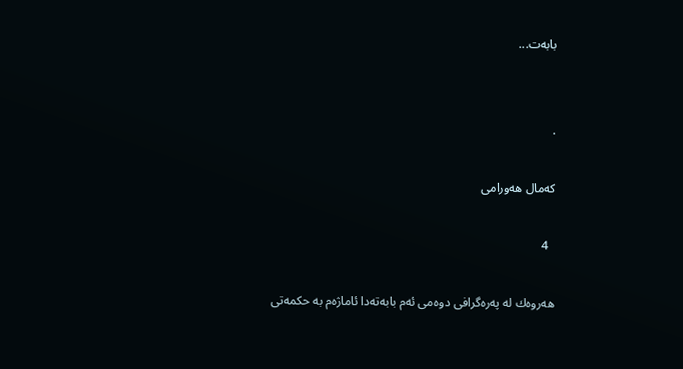بابه‌ت...


.

که‌مال هه‌ورامی

  4

هه‌روه‌ك له ‌په‌ره‌گرافی دوه‌می ئه‌م بابه‌ته‌دا ئاماژه‌م به‌ حکمه‌تی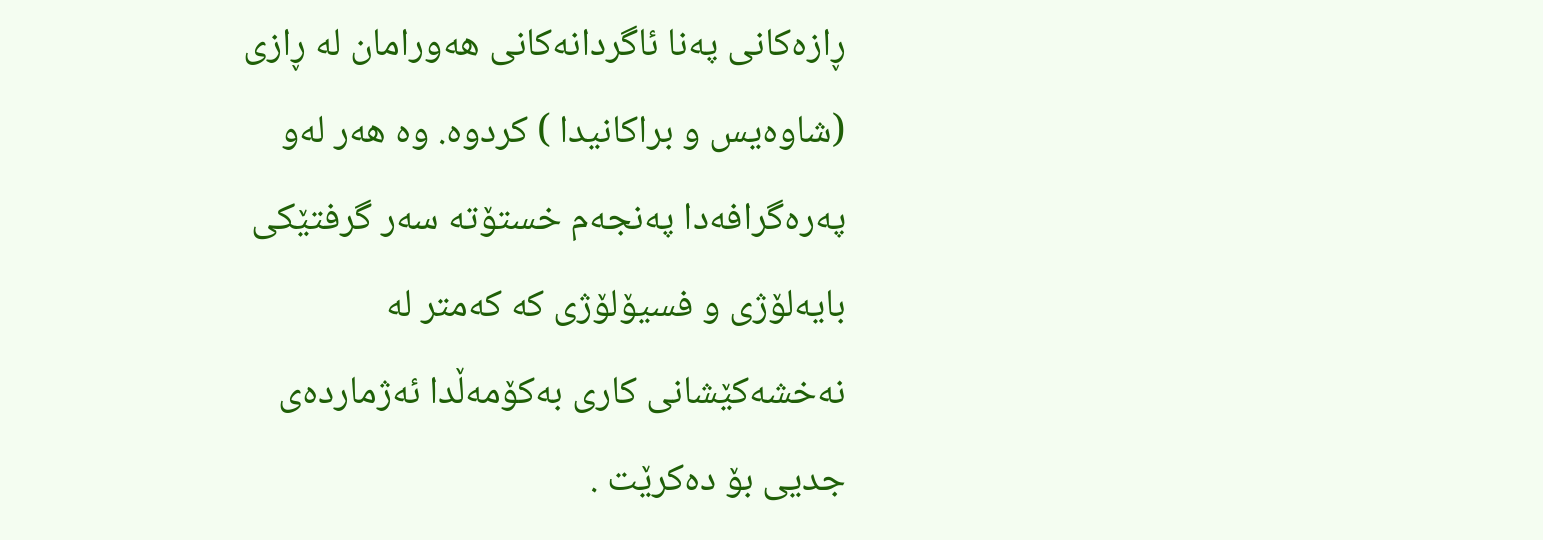ڕازه‌کانی په‌نا ئاگردانه‌کانی هه‌ورامان له ‌ڕازی (شاوه‌یس و براکانیدا ) کردوه‌. وه‌ هه‌ر له‌و په‌ره‌گرافه‌دا په‌نجه‌م خستۆته‌ سه‌ر گرفتێکی بایه‌لۆژی و فسیۆلۆژی که‌ که‌متر له‌ نه‌خشه‌کێشانی کاری به‌کۆمه‌ڵدا ئه‌ژمارده‌ی جدیی بۆ ده‌کرێت .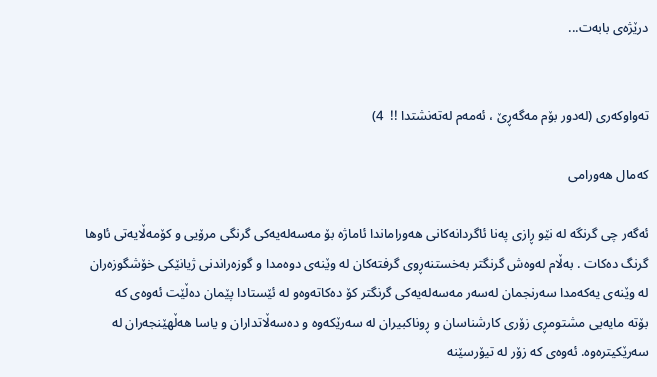درێژه‌ی بابه‌ت...


ته‌واوکه‌ری (له‌دور بۆم مه‌گه‌ڕێ ، ئه‌مه‌م له‌ته‌نشتدا !!  4)

که‌مال هه‌ورامی

ئه‌گه‌ر چی گرنگه ‌له ‌نێو ڕازی په‌نا ئاگردانه‌کانی هه‌وراماندا ئاماژه‌ بۆ مه‌سه‌له‌یه‌کی گرنگی مرۆیی و کۆمه‌ڵایه‌تی ئاوها گرنگ ده‌کات . به‌ڵام له‌وه‌ش گرنگتر به‌خستنه‌ڕوی گرفته‌کان له ‌وێنه‌ی دوه‌مدا و گوزه‌راندنی ژیانێکی خۆشگوزه‌ران له ‌وێنه‌ی یه‌که‌مدا سه‌رنجمان له‌سه‌ر مه‌سه‌له‌یه‌کی گرنگتر کۆ ده‌کاته‌وه‌و له‌ ئێستادا پێمان ده‌ڵێت ئه‌وه‌ی که‌ بۆته ‌مایه‌یی مشتومڕی زۆری کارشناسان و ڕوناکبیران له‌ سه‌رێکه‌وه ‌و ده‌سه‌ڵاتداران و یاسا هه‌ڵهێنجه‌ران له‌ سه‌رێکیتره‌وه‌. ئه‌وه‌ی که‌ زۆر له ‌تیۆرسێنه‌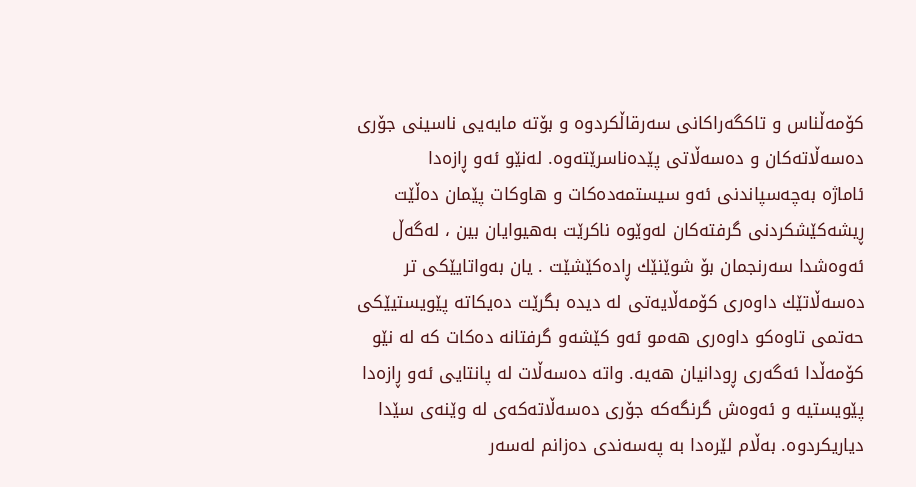کۆمه‌ڵناس و تاکگه‌راکانی سه‌رقاڵکردوه ‌و بۆته ‌مایه‌یی ناسینی جۆری ده‌سه‌ڵاته‌کان و ده‌سه‌ڵاتی پێده‌ناسرێته‌وه‌. له‌نێو ئه‌و ڕازه‌دا  ئاماژه ‌به‌چه‌سپاندنی ئه‌و سیستمه‌ده‌کات و هاوکات پێمان ده‌ڵێت ڕیشه‌کێشکردنی گرفته‌کان له‌وێوه‌ ناکرێت به‌هیوایان بین ، له‌گه‌ڵ ئه‌وه‌شدا سه‌رنجمان بۆ شوێنێك ڕاده‌کێشێت . یان به‌واتایێکی تر ده‌سه‌ڵاتێك داوه‌ری کۆمه‌ڵایه‌تی له‌ دیده‌ بگرێت ده‌یکاته ‌پێویستیێکی حه‌تمی تاوه‌کو داوه‌ری هه‌مو ئه‌و کێشه‌و گرفتانه ‌ده‌کات که ‌له ‌نێو کۆمه‌ڵدا ئه‌گه‌ری ڕودانیان هه‌یه‌. واته‌ ده‌سه‌ڵات له‌ پانتایی ئه‌و ڕازه‌دا پێویستیه‌ و ئه‌وه‌ش گرنگه‌که‌ جۆری ده‌سه‌ڵاته‌که‌ی له وێنه‌ی سێدا دیاریکردوه‌. به‌ڵام لێره‌دا به ‌په‌سه‌ندی ده‌زانم له‌سه‌ر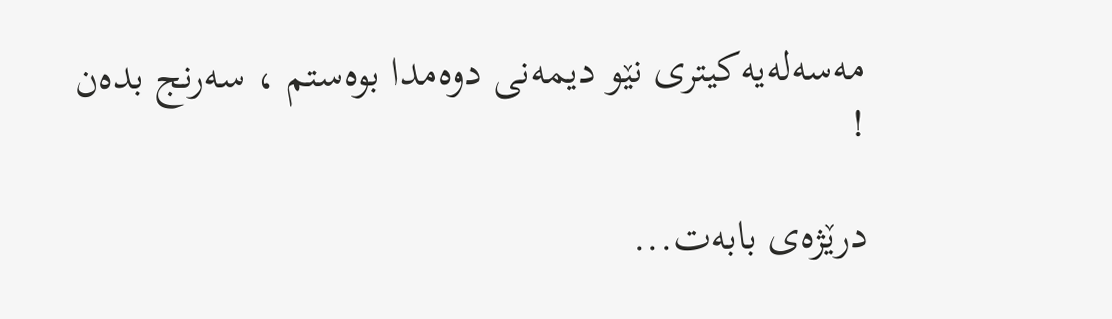مه‌سه‌له‌یه‌کیتری نێو دیمه‌نی دوه‌مدا بوه‌ستم ، سه‌رنج بده‌ن !

درێژه‌ی بابه‌ت...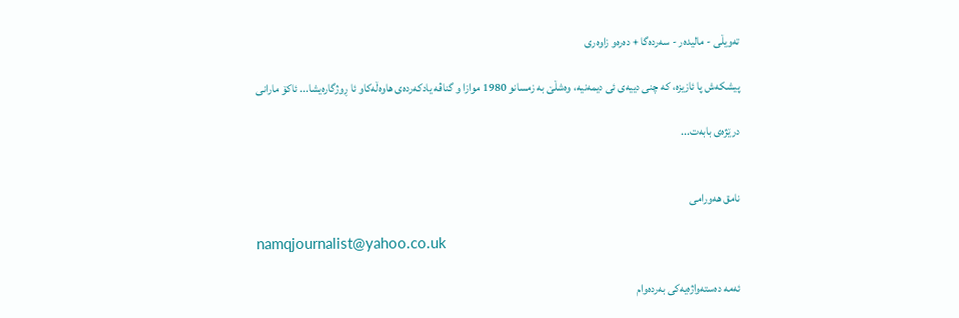ته‌ویڵی - مالیده‌ر - سه‌رده‌گا + ده‌ره‌و زاوه‌ری

پیشکه‌ش پا ئازیزه‌، که‌ چنی دییه‌ی ئی دیمه‌نیه‌، وه‌شڵێ به‌ زمسانو 1980 موازا و گناڤه‌ یادکه‌رده‌ی هاوه‌ڵه‌کاو ئا ڕوژگاره‌یشا... ئاکۆ مارانی

درێژه‌ی بابه‌ت...


نامق هه‌ورامی

namqjournalist@yahoo.co.uk

ئه‌مه‌ ده‌سته‌واژه‌یه‌كی به‌رده‌وام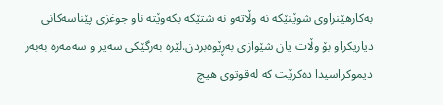به‌كارهێنراوی شوێنێكه‌ نه‌ وڵاته‌و نه‌ شتێكه‌ بكه‌وێته‌ ناو جوغزی پێناسه‌كانی دیاریكراو بۆ وڵات یان شێوازی به‌ڕێوه‌بردن.لێره‌ به‌رگێكی سه‌یر و سه‌مه‌ره‌ به‌به‌ر دیموكراسیدا ده‌كرێت كه‌ له‌قوتوی هیچ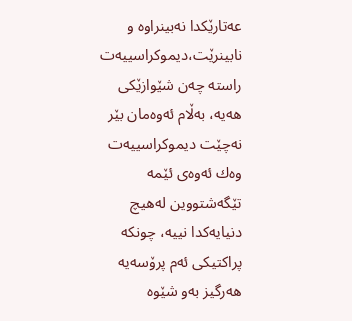عه‌تارێكدا نه‌بینراوه‌ و نابینرێت،دیموكراسییه‌ت راسته‌ چه‌ن شێوازێكی هه‌یه،‌ به‌ڵام ئه‌وه‌مان بێر نه‌چێت دیموكراسییه‌ت وه‌ك ئه‌وه‌ی ئێمه‌ تێگه‌شتووین له‌هیچ دنیایه‌كدا نییه‌، چونكه‌ پراكتیكی ئه‌م پرۆسه‌یه‌ هه‌رگیز به‌و شێوه‌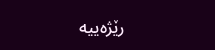رێژه‌ییه‌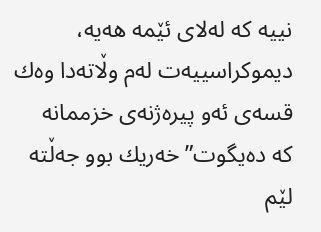نییه‌ كه‌ له‌لای ئێمه‌ هه‌یه‌، دیموكراسییه‌ت له‌م وڵاته‌دا وه‌ك قسه‌ی ئه‌و پیره‌ژنه‌ی خزممانه‌ كه ‌ده‌یگوت”خه‌ریك بوو جه‌ڵته‌ لێم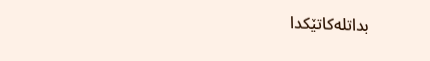بداتله‌كاتێكدا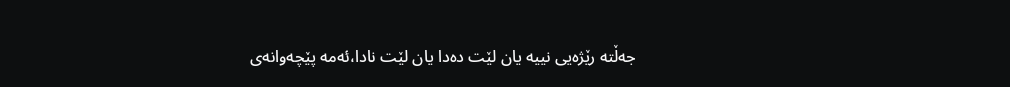جه‌ڵته‌ رێژه‌یی نییه‌ یان لێت ده‌دا یان لێت نادا،ئه‌مه‌ پێچه‌وانه‌ی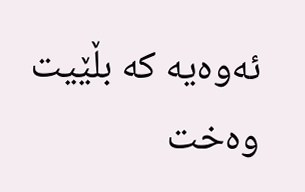ئه‌وه‌یه‌ كه‌ بڵێیت وه‌خت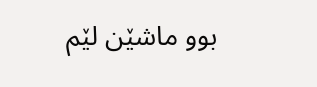بوو ماشێن لێم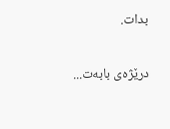بدات.

درێژه‌ی بابه‌ت...